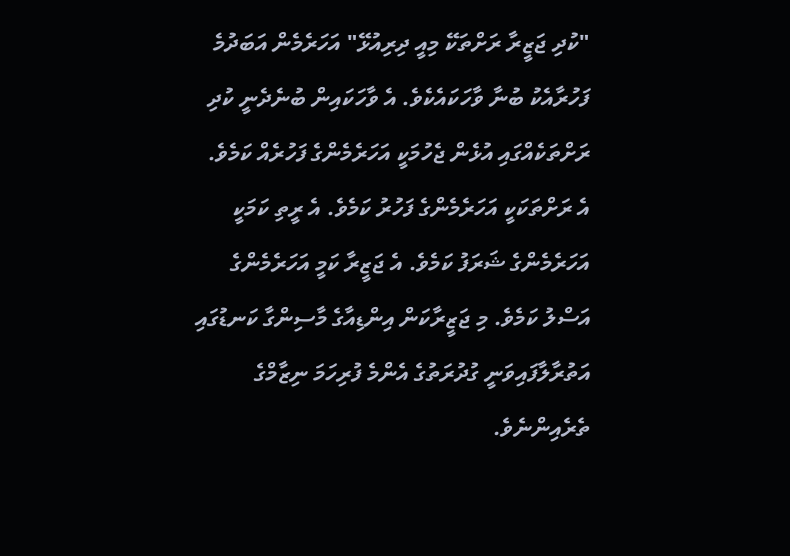"ކުދި ޖަޒީރާ ރަށްތަކޭ މިއީ ދިރިއުޅޭ" އަހަރެމެން އަބަދުމެ ފަހުރާއެކު ބުނާ ވާހަކައެކެވެ. އެ ވާހަކައިން ބުނެދެނީ ކުދި ރަށްތަކެއްގައި އުޅެން ޖެހުމަކީ އަހަރެމެންގެ ފަހުރެއް ކަމެވެ. އެ ރަށްތަކަކީ އަހަރެމެންގެ ފަހުރު ކަމެވެ. އެ ރީތި ކަމަކީ އަހަރެމެންގެ ޝަރަފު ކަމެވެ. އެ ޖަޒީރާ ކަމީ އަހަރެމެންގެ އަސްލު ކަމެވެ. މި ޖަޒީރާކަން އިންޑިއާގެ މާސިންގާ ކަނޑުގައި އަތުރާލާފައިވަނީ ގުދުރަތުގެ އެންމެ ފުރިހަމަ ނިޒާމްގެ ތެރެއިންނެވެ.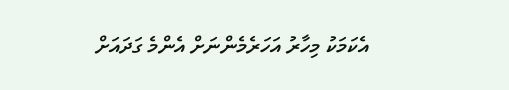އެކަމަކު މިހާރު އަހަރެމެންނަށް އެންމެ ގަދައަށް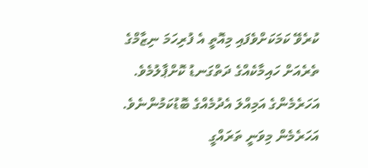ކުރެވޭ ކަމަކަށްވެފައި މިއޮތީ އެ ފުރިހަމަ ނިޒާމްގެ ތެރެއަށް ހައިމާކެއްގެ ދަތްގަނޑު ކޮށްޕާލުމެވެ. އަހަރެމެންގެ އަމިއްލަ އެދުމެއްގެ ބޮޑުކަމުންނެވެ.
އަހަރެމެން މިވަނީ ތަރައްގީ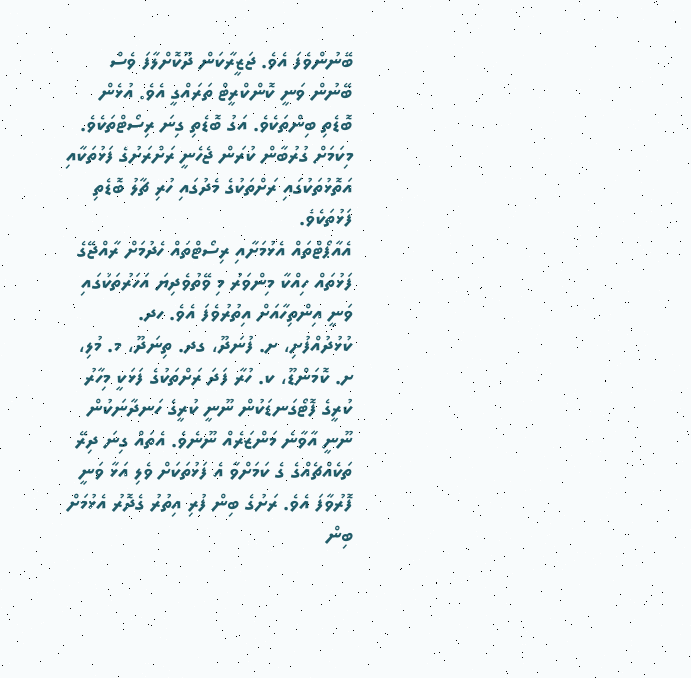ބޭނުންވެފަ އެވެ. ޖަޒީރާކަން ދޫކޮށްލާފަ ވެސް ބޭނުން ވަނީ ކޮންކްރީޓް ތަރައްގީ އެވެ. އުޅެން ބޮޑެތި ބިންތަކެވެ. އަގު ބޮޑެތި ގިނަ ރިސޯޓްތަކެވެ. މިކަމަށް ގުރުބާން ކުރަން ޖެހެނީ ރަށްރަށުގެ ފަޅުތަކާއި އަތޮޅުތަކުގައި ރަށްތަކުގެ މެދުގައި ހުރި ޗާލު ބޮޑެތި ފަޅުތަކެވެ.
އެއާޕޯޓްތައް އެޅުމަށާއި ރިސޯޓްތައް ހެދުމަށް ރާއްޖޭގެ ފަޅުތައް ހިއްކާ މިންވަރު މި ވޭތުވެދިޔަ އަހަރުތަކުގައި ވަނީ އިންތިހާއަށް އިތުރުވެފަ އެވެ. ހދ. ކުޅުދުއްފުށި، ށ. ފުނަދޫ، ގދ. ތިނަދޫ، މ. މުލި، ށ. ކޮމަންޑޫ، ކ. ހުރާ ފަދަ ރަށްތަކުގެ ފަޅަކީ މިހާރު ކުރީގެ ފޮޓޯގަނޑަކުން ނޫނީ ކުރީގެ ހަނދާނަކުން ނޫނީ އާވާނެ މަންޒަރެއް ނޫނެވެ. އެތައް ގިނަ ދިރޭ ތަކެއްޗެއްގެ ގެ ކަމަށްވާ އެ ފަޅުތަކަށް ވެލި އަޅާ ވަނީ ފޮރުވާފަ އެވެ. ރަށުގެ ބިން ފުރި އިތުރު ގެދޮރު އެޅުމަށް ބިން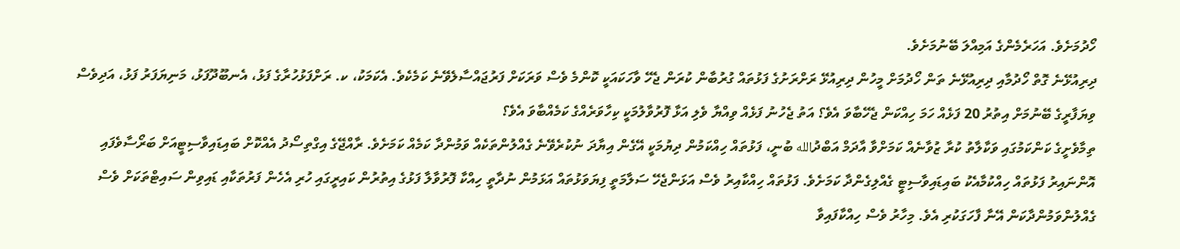ހޯދުމަށެވެ. އަހަރެމެންގެ އަމިއްލަ ބޭނުމަށެވެ.
ދިރިއުޅޭނެ ގޮތް ހޯދުމާއި ދިރިއުޅޭނެ ތަން ހޯދުމަށް މީހުން ދިރިއުޅޭ ރަށްރަށުގެ ފަޅުތައް ގުރުބާން ކުރަން ޖެހޭ ވާހަކައަކީ ކޮންމެ ވެސް ވަރަކަށް ފަރުޖައްސާލެވޭނެ ކަމެކެވެ. އެކަމަކު، ކ. ރަށްފަޅުހުރާގެ ފަޅު، އެނބޫދޫފަޅު، މަނިޔަފަރު ފަޅު، އަދިވެސް ވިޔަފާރީގެ ބޭނުމަށް އިތުރު 20 ފަޅެއް ހަމަ ހިއްކަން ޖެހޭބާވަ އެވެ؟ އަތު ޖެހުނު ފަޅެއް ވިއްޔާ ވެލި އަޅާ ފޮރުވާލުމަކީ ކިހާވަރެއްގެ ކަމެއްބާވަ އެވެ؟
ތިމާވެށީގެ ކަންކަމުގައި ވަކާލާތު ކުރާ ޒުވާނެއް ކަމަށްވާ އާދަމް އަބްދުالله ބުނީ، ފަޅުތައް ހިއްކަމުން ދިޔުމަކީ އޭގެން އިޔާދަ ނުކުރެވޭނެ ގެއްލުންތަކެއް ވަމުންދާ ކަމެއް ކަމަށެވެ. ރާއްޖޭގެ އިގްތިސޯދު އެއްކޮށް ބައިޑައިވާސިޓީއަށް ބަރޯސާވެފައި އޮންނައިރު ފަޅުތައް ހިއްކުމާއެކު ބައިޑައިވާސިޓީ ގެއްލިގެންދާ ކަމަށެވެ. ފަޅުތައް ހިއްކާއިރު ވެސް އަޅަންޖެހޭ ސަލާމަތީ ފިޔަވަޅުތައް އަޅަމުން ނުދާތީ ހިއްކާ ފޮރުވާލާ ފަޅުގެ އިތުރުން ކައިރީގައި ހުރި އެހެން ފަރުތަކާއި ޑައިވިން ސައިޓްތަކަށް ވެސް ގެއްލުންވަމުންދާކަން އޭނާ ފާހަގަކުރި އެވެ. މިހާރު ވެސް ހިއްކާފައިވާ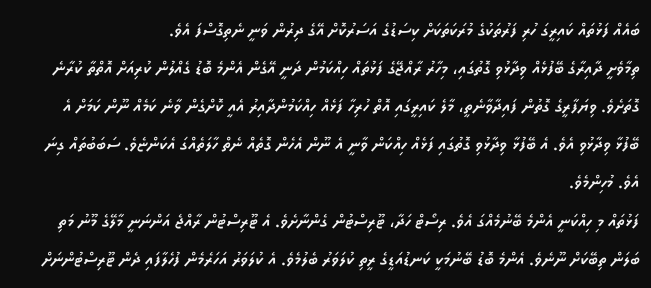ބައެއް ފަޅުތައް ކައިރީގަ ހުރި ފަރުތަކުގެ މުރަކަތަކަށް ކިސަޑުގެ އަސަރުކޮށް އޭގެ ދިރުން ވަނީ ނެތިގޮސްފަ އެވެ.
ތިމާވެށީ ދާއިރާގެ ބޭފުޅެއް ވިދާޅުވި ގޮތުގައި، މިހާރު ރާއްޖޭގެ ފަޅުތައް ހިއްކަމުން ދަނީ އޭގެން އެންމެ ބޮޑު ގެއްލުން ކުރިއަށް އޮތްތާ ކުރާނެ ގޮތަށެވެ. ވިޔަފާރީގެ ގޮތުން ފައިދާވާނެތީ، މާލެ ކައިރީގައި އޮތް ހުރިހާ ފަޅެއް ހިއްކަމުންދާއިރު އެއީ ކޮށްގެން ވާނެ ކަމެއް ނޫން ކަމަށް އެ ބޭފުޅާ ވިދާޅުވި އެވެ. އެ ބޭފުޅާ ވިދާޅުވި ގޮތުގައި ފަޅެއް ހިއްކަން ވާނީ އެ ނޫން އެހެން ގޮތެއް ނެތް ހާލަތެއްގަ އެކަންޏެވެ. ސަބަބުތައް ގިނަ އެވެ. މުހިންމެވެ.
ފަޅުތައް މި ހިއްކަނީ އެންމެ ބޭނުމެއްގަ އެވެ. ރިސޯޓް ހަދާ، ޓޫރިސްޓުން ގެންނާށެވެ. އެ ޓޫރިސްޓުން ރާއްޖެ އަންނަނީ މާލޭގެ މޫނު މަތި ބަލަން ތިބޭކަށް ނޫނެވެ. އެންމެ ބޮޑު ބޭނުމަކީ ކަނޑުއަޑީގެ ރީތި ކުލަވަރު ބެލުމެވެ. އެ ކުލަވަރު އަހަރެމެން ފުހެލާފައި ދެން ޓޫރިސްޓުންނަށް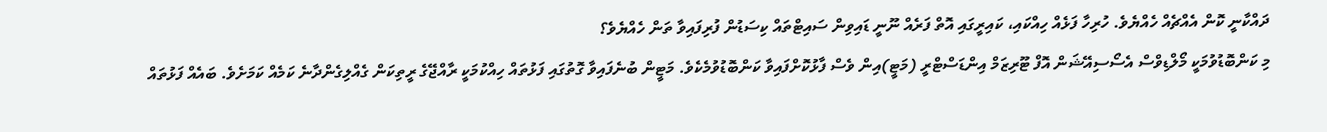ދައްކާނީ ކޮން އެއްޗެއް ހެއްޔެވެ. ހުރިހާ ފަޅެއް ހިއްކައި، ކައިރީގައި އޮތް ފަރެއް ނޫނީ ޑައިވިން ސައިޓްތައް ކިސަޑުން ފުރިފައިވާ ތަން ހެއްޔެވެ؟
މި ކަންބޮޑުވުމަކީ މޯލްޑިވްސް އެސޯސިއޭޝަން އޮފް ޓޫރިޒަމް އިންޑަސްޓްރީ (މަޓީ)އިން ވެސް ފާޅުކޮށްފައިވާ ކަންބޮޑުވުމެކެވެ. މަޓީން ބުނެފައިވާ ގޮތުގައި ފަޅުތައް ހިއްކުމަކީ ރާއްޖޭގެ ރީތިކަން ގެއްލިގެންދާނެ ކަމެއް ކަމަށެވެ. ބައެއް ފަޅުތައް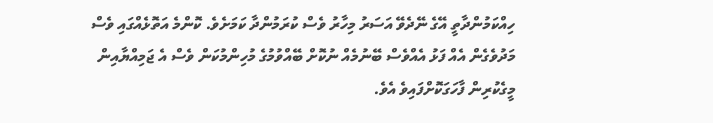ހިއްކަމުންދާތީ އޭގެ ނޭދެވޭ އަސަރު މިހާރު ވެސް ކުރަމުންދާ ކަމަށެވެ. ކޮންމެ އަތޮޅެއްގައި ވެސް މަދުވެގެން އެއް ފަޅު އެއްވެސް ބޭނުމެއް ނުކޮށް ބޭއްވުމުގެ މުހިންމުކަން ވެސް އެ ޖަމިއްޔާއިން މީގެކުރިން ފާހަގަކޮށްފައިވެ އެވެ.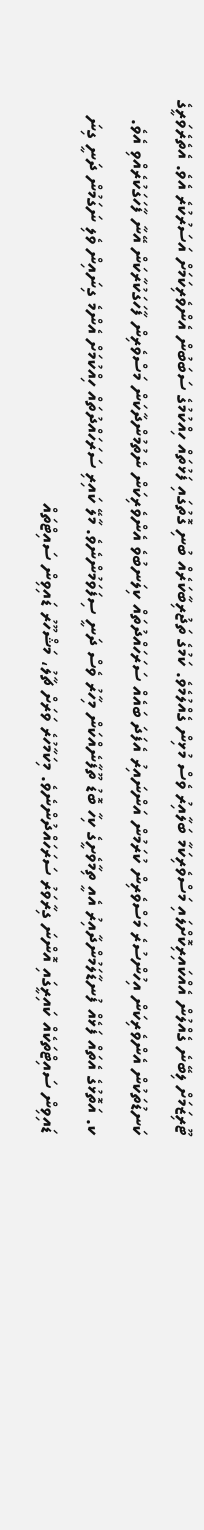ޓޫރިޒަމަށް ލިބޭނެ ގެއްލުން އެއްކައިރިކޮށްލައި މަސްވެރިކަމާ ބަލާއިރު ވެސް މުޅިން ގެއްލުމެވެ. ކަމުގެ ތަޖުރިބާކަރެއް ބުނި ގޮތުގައި ފަޅުތައް ހިއްކުމުގެ ސަބަބުން އެންވެރިކަމަށް އަސަރުކުރެ އެވެ. އެތެރެވަރީގެ ކަނޑުތަކުން އެންވެރިކަން އިހުންސުރެ މަސްވެރިން ކުރަމުން އަންނައިރު އެފަދަ ބައެއް ސަރަހައްދުތައް ކިލަނބުވެ އެންވެރިކަން ނެތުމުންދާކަން މަސްވެރިން ފާހަގަކުރާކަން އޭނާ ފާހަގަކުރެއްވި އެވެ.
ކ. އަތޮޅުގެ އެތައް ފަޅެއް ފުނޑާލަމުންދާއިރު އެއީ ތިމާވެށީގެ ކިހާ ބޮޑު ތޫފާނެއްކަން މިހާރު ވެސް ދަނީ ސިފަވަމުންނެވެ. މާލޭ ކައިރި ސަރަހައްދުތައް ހިއްކުމަށް އެންމެ ގިނައިން ވެލި ނަގަމުން ދަނީ ގިނަ ޑައިވިން ސައިޓްތަކެއް ކައިރީގައި އޮންނަ ގިރާވަރު ސަރަހައްދުންނެވެ. މިކަމާހުރެ ވަރަށް ޗާލު، މަޝްހޫރު ޑައިވިން ސައިޓްތައް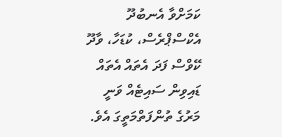ކަމަށްވާ އެނބުދޫ އެކްސްޕްރެސް، ކުޑަހާ، ވާދޫ ކޭވްސް ފަދަ އެތައް އެތައް ޑައިވިން ސައިޓެއް ވަނީ މަރުގެ ތުންފަތްމަތީގަ އެވެ.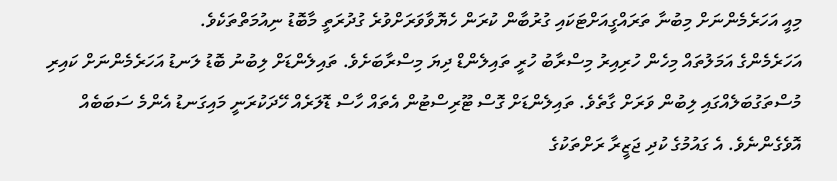މިއީ އަހަރެމެންނަށް މިބުނާ ތަރައްގީއަށްޓަކައި ގުރުބާން ކުރަން ހެޔޮވާވަރަށްވުރެ ގުދުރަތީ މާބޮޑު ނިއުމަތްތަކެވެ.
އަހަރެމެންގެ އަމަލުތައް މިހެން ހުރިއިރު މިސްރާބު ހުރީ ތައިލެންޑް ދިޔަ މިސްރާބަށެވެ. ތައިލެންޑަށް ލިބުނު ބޮޑު ލަނޑު އަހަރެމެންނަށް ކައިރި މުސްތަގުބަލެއްގައި ލިބުން ވަރަށް ގާތެވެ. ތައިލެންޑަށް ގޮސް ޓޫރިސްޓުން އެތައް ހާސް ޑޮލަރެއް ހޭދަކުރަނީ މައިގަނޑު އެންމެ ސަބަބެއް އޮވެގެންނެވެ. އެ ގައުމުގެ ކުދި ޖަޒީރާ ރަށްތަކުގެ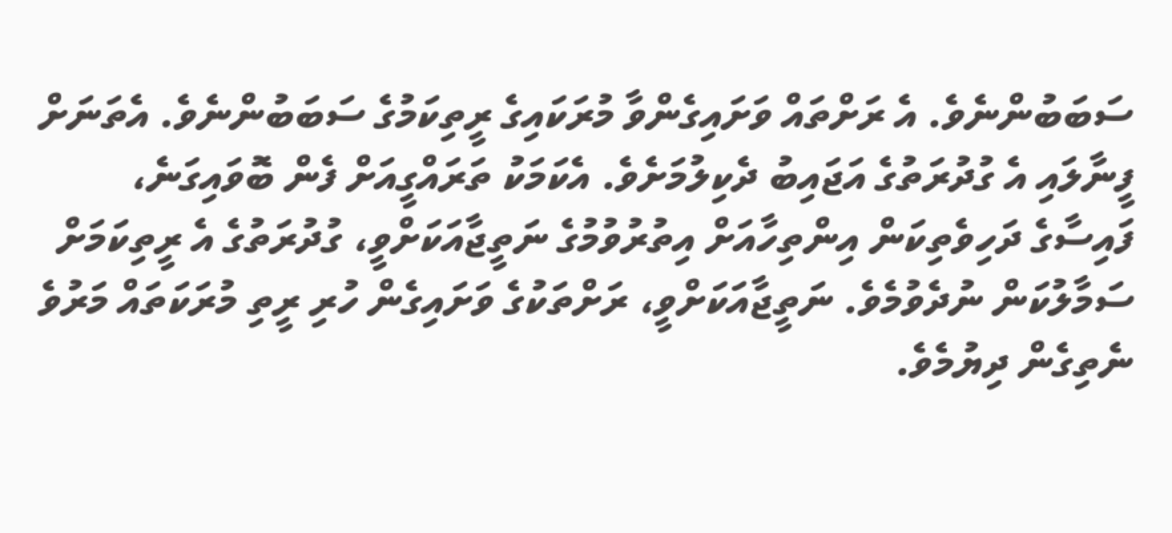ސަބަބުންނެވެ. އެ ރަށްތައް ވަށައިގެންވާ މުރަކައިގެ ރީތިކަމުގެ ސަބަބުންނެވެ. އެތަނަށް ފީނާލައި އެ ގުދުރަތުގެ އަޖައިބު ދެކިލުމަށެވެ. އެކަމަކު ތަރައްގީއަށް ފެން ބޮވައިގަނެ، ފައިސާގެ ދަހިވެތިކަން އިންތިހާއަށް އިތުރުވުމުގެ ނަތީޖާއަކަށްވީ، ގުދުރަތުގެ އެ ރީތިކަމަށް ސަމާލުކަން ނުދެވުމެވެ. ނަތީޖާއަކަށްވީ، ރަށްތަކުގެ ވަށައިގެން ހުރި ރީތި މުރަކަތައް މަރުވެ ނެތިގެން ދިޔުމެވެ.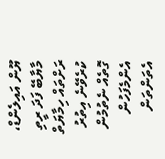ޔޫން އައިލެންޑް، މާޔާބޭ ފަދަ ރީތި ރަށްތައް ހިމާޔަތް ކުރެވޭނެ އިތުރު ގޮތެއް ނެތުމުން އެންމެފަހުން އެތަންތަން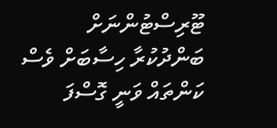ޓޫރިސްޓުންނަށް ބަންދުކުރާ ހިސާބަށް ވެސް ކަންތައް ވަނީ ގޮސްފަ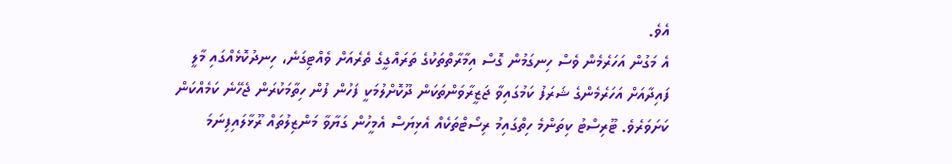އެވެ.
އެ މަގުން އަހަރެމެން ވެސް ހިނގަމުން ގޮސް އިމާރާތްތަކުގެ ތަރައްގީގެ ތެރެއަށް ވެއްޓިގަނެ، ހިނދުކޮޅެއްގައި މާލީ ފައިދާއަށް އަހަރެމެންގެ ޝަރަފު ކަމުގައިވާ ޖަޒީރާވަންތަކަން ދޫކޮށްލުމަކީ ފަހުން ފުން ހިތާމަކުރަން ޖެހޭނެ ކަމެއްކަން ކަށަވަރެވެ. ޓޫރިސްޓު ކިތަންމެ ހިތްގައިމު ރިސޯޓްތަކެއް އެޅިޔަސް އެމީހުން ގަޔާވާ މަންޒިލުތައް ރޫޅާލައިފިނަމަ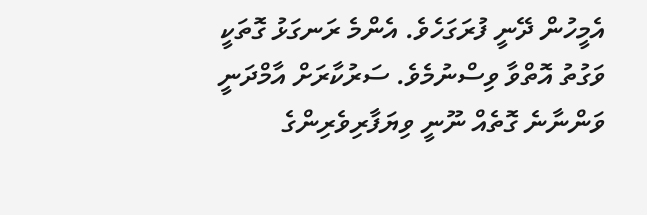އެމީހުން ދޭނީ ފުރަގަހެވެ. އެންމެ ރަނގަޅު ގޮތަކީ ވަގުތު އޮތްވާ ވިސްނުމެވެ. ސަރުކާރަށް އާމްދަނީ ވަންނާނެ ގޮތެއް ނޫނީ ވިޔަފާރިވެރިންގެ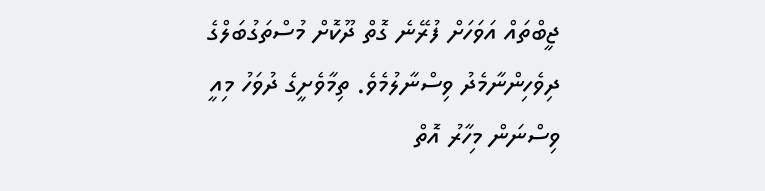ޖީބްތައް އަވަހަށް ފުރޭނެ ގޮތް ދޫކޮށް މުސްތަގުބަލްގެ ދިވެހިންނާމެދު ވިސްނާލުމެވެ. ތިމާވެށީގެ ދުވަހު މިއީ ވިސްނަން މިހާރު އޮތް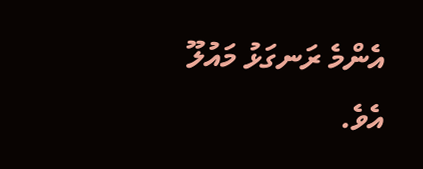އެންމެ ރަނގަޅު މައުލޫ އެވެ.